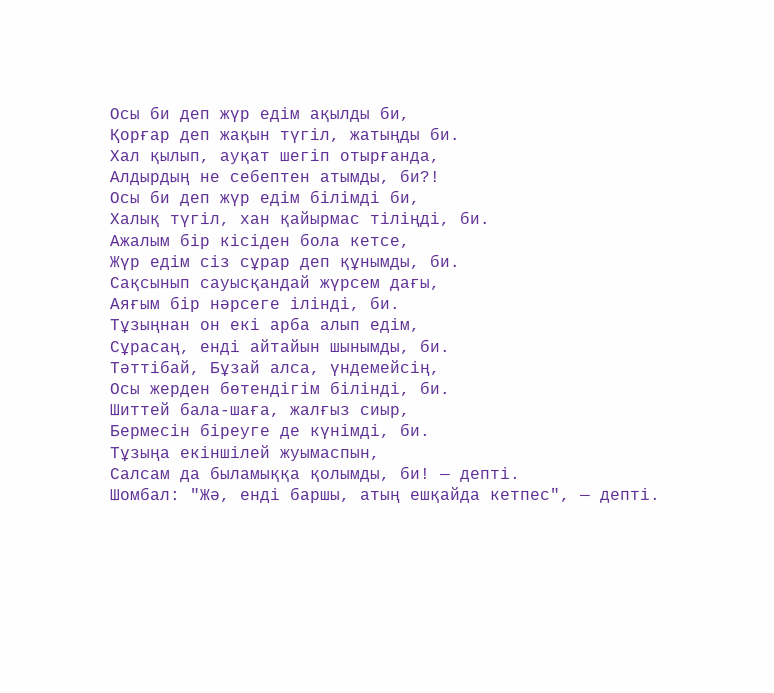Осы би деп жүр едім ақылды би,
Қорғар деп жақын түгіл, жатыңды би.
Хал қылып, ауқат шегіп отырғанда,
Алдырдың не себептен атымды, би?!
Осы би деп жүр едім білімді би,
Халық түгіл, хан қайырмас тіліңді, би.
Ажалым бір кісіден бола кетсе,
Жүр едім сіз сұрар деп құнымды, би.
Сақсынып сауысқандай жүрсем дағы,
Аяғым бір нәрсеге ілінді, би.
Тұзыңнан он екі арба алып едім,
Сұрасаң, енді айтайын шынымды, би.
Тәттібай, Бұзай алса, үндемейсің,
Осы жерден бөтендігім білінді, би.
Шиттей бала-шаға, жалғыз сиыр,
Бермесін біреуге де күнімді, би.
Тұзыңа екіншілей жуымаспын,
Салсам да быламыққа қолымды, би! — депті.
Шомбал: "Жә, енді баршы, атың ешқайда кетпес", — депті.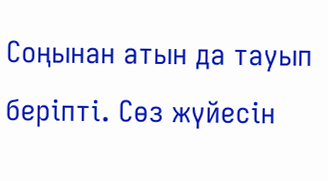Соңынан атын да тауып беріпті. Сөз жүйесін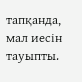тапқанда, мал иесін тауыпты.